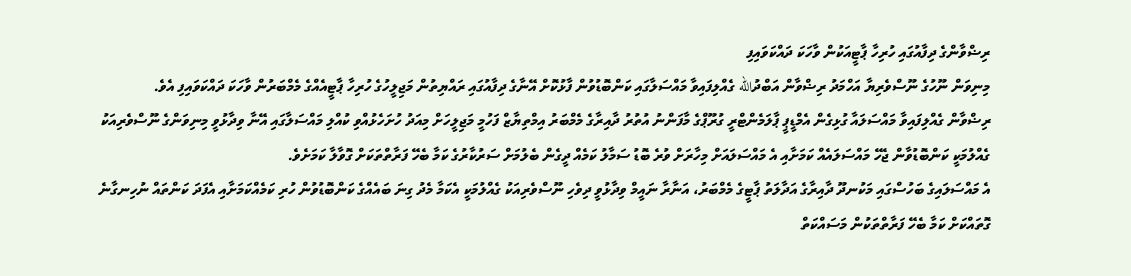ރިޟްވާންގެ ދިފާއުގައި ހުރިހާ ޕާޓީއަކުން ވާހަކަ ދައްކަވައިފި
މިނިވަން ނޫހުގެ ނޫސްވެރިޔާ އަހްމަދު ރިޟްވާން އަބްދުالله ގެއްލިފައިވާ މައްސަލާގައި ކަންބޮޑުވުން ފާޅުކޮށް އޭނާގެ ދިފާއުގައި ރައްޔިތުން މަޖިލީހުގެ ހުރިހާ ޕާޓީއެއްގެ މެމްބަރުން ވާހަކަ ދައްކަވައިފި އެވެ.
ރިޟްވާން ގެއްލިފައިވާ މައްސަލައާ ގުޅިގެން އެމްޑީޕީ ޕާލަމެންޓްރީ ގުރޫޕްގެ މާފަންނު އުތުރު ދާއިރާގެ މެމްބަރު އިމްތިޔާޒް ފަހުމީ މަޖިލީހަށް މިއަދު ހުށަހެޅުއްވި ކުއްލި މައްސަލާގައި އޭނާ ވިދާޅުވީ މިނިވަންގެ ނޫސްވެރިއަކު ގެއްލުމަކީ ކަންބޮޑުވާން ޖެހޭ މައްސަލައެއް ކަމަށާއި އެ މައްސަލައަށް މިހާރަށް ވުރެ ބޮޑު ސަމާލު ކަމެއް ދީގެން ބެލުމަށް ސަރުކާރުގެ ކަމާ ބެހޭ ފަރާތްތަކަށް ގޮވާލާ ކަމަށެވެ.
އެ މައްސަލައިގެ ބަހުސްގައި މަކުނދޫ ދާއިރާގެ އަދާލަތު ޕާޓީގެ މެމްބަރު، އަނާރާ ނައީމް ވިދާޅުވީ ދިވެހި ނޫސްވެރިއަކު ގެއްލުމަކީ އެކަމާ މެދު ގިނަ ބައެއްގެ ކަންބޮޑުވުން ހުރި ކަމެއްކަމަށާއި އެފަދަ ކަންތައް ނުހިނގާނެ ގޮތައްކަށް ކަމާ ބެހޭ ފަރާތްތަކުން މަސައްކަތް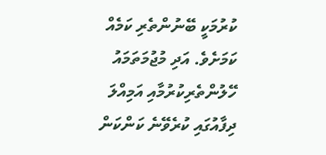ކުރުމަކީ ބޭނުންތެރި ކަމެއް ކަމަށެވެ. އަދި މުޖުމަތަމައު ހޭލުންތެރިކުރުމާއި އަމިއްލަ ދިފާއުގައި ކުރެވޭނެ ކަންކަން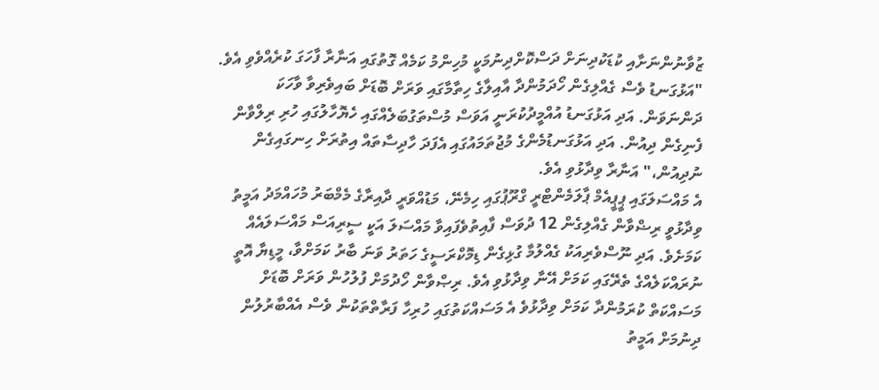ޒުވާނުންނަށާއި ކުޑަކުދިނަށް ދަސްކޮށްދިނުމަކީ މުހިންމު ކަމެއް ގޮތުގައި އަނާރާ ފާހަގަ ކުރެއްވެވި އެވެ.
"އަޅުގަނޑު ވެސް ގެއްލިގެން ހޯދަމުންދާ އާއިލާގެ ހިތާމާގައި ވަރަށް ބޮޑަށް ބައިވެރިވާ ވާހަކަ ދަންނަވަން. އަދި އަޅުގަނޑު އުއްމީދުކުރަނީ އަވަސް މުސްތަގުބަލެއްގައި ހެޔޮހާލުގައި ހުރި ރިލްވާން ފެނިގެން ދިއުން. އަދި އަޅުގަނޑުމެންގެ މުޖުތަމައުގައި އެފަދަ ހާދިސާތައް އިތުރަށް ހިނގައިގެން ނުދިއުން،" އަނާރާ ވިދާޅުވި އެވެ.
އެ މައްސަލަގައި ޕީޕީއެމް ޕާލަމެންޓްރީ ގްރޫޕުގައި ހިމެނޭ، މަޑުއްވަރީ ދާއިރާގެ މެމްބަރު މުހައްމަދު އަމީތު ވިދާޅުވީ ރިޟްވާން ގެއްލިގެން 12 ދުވަސް ފާއިތުވެފައިވާ މައްސަލަ އަކީ ސީރިއަސް މައްސަލައެއް ކަމަށެވެ. އަދި ނޫސްވެރިއަކު ގެއްލުމާ ގުޅިގެން ޑިމޮކްރަސީގެ ހަތަރު ވަނަ ބާރު ކަމަށްވާ، މީޑިޔާ އޮތީ ނުރައްކަލެއްގެ ތެރޭގައި ކަމަށް އޭނާ ވިދާޅުވި އެވެ. ރިޞްވާން ހޯދުމަށް ފުލުހުން ވަރަށް ބޮޑަށް މަސައްކަތް ކުރަމުންދާ ކަމަށް ވިދާޅުވެ އެ މަސައްކަތުގައި ހުރިހާ ފަރާތްތަކުން ވެސް އެއްބާރުލުން ދިނުމަށް އަމީތު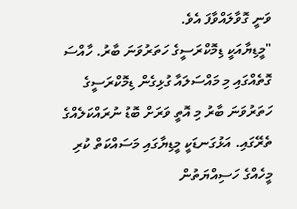ވަނީ ގޮވާލައްވާފަ އެވެ.
"މީޑިޔާއަކީ ޑިމޮކްރަސީގެ ހަތަރުވަނަ ބާރު. ހާއްސަ ގޮތެއްގައި މި މައްސަލައާ ގުޅިގެން ޑިމޮކްރަސީގެ ހަތަރުވަނަ ބާރު މި އޮތީ ވަރަށް ބޮޑު ނުރައްކަލެއްގެ ތެރޭގައި. އަޅުގަނޑަކީ މީޑިޔާގައި މަސައްކަތް ކުރި މީހެއްގެ ހަސިއްޔަތުން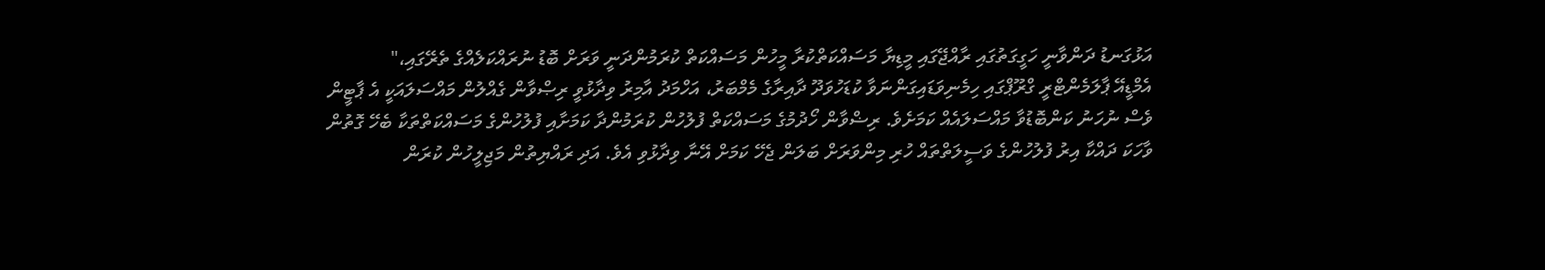އަޅުގަނޑު ދަންވާނީ ހަގީގަތުގައި ރާއްޖޭގައި މީޑިޔާ މަސައްކަތްކުރާ މީހުން މަސައްކަތް ކުރަމުންދަނީ ވަރަށް ބޮޑު ނުރައްކަލެއްގެ ތެރޭގައި،"
އެމްޑީއޭ ޕާލަމެންޓްރީ ގްރޫޕްގައި ހިމެނިވަޑައިގަންނަވާ ކުޑަހުވަދޫ ދާއިރާގެ މެމްބަރު، އަހްމަދު އާމިރު ވިދާޅުވީ ރިޞްވާން ގެއްލުން މައްސަލައަކީ އެ ޕާޓީން ވެސް ނުހަނު ކަންބޮޑުވާ މައްސަލައެއް ކަމަށެވެ. ރިޟްވާން ހޯދުމުގެ މަސައްކަތް ފުލުހުން ކުރަމުންދާ ކަމަށާއި ފުލުހުންގެ މަސައްކަތްތަކާ ބެހޭ ގޮތުން ވާހަކަ ދައްކާ އިރު ފުލުހުންގެ ވަސީލަތްތައް ހުރި މިންވަރަށް ބަލަން ޖެހޭ ކަމަށް އޭނާ ވިދާޅުވި އެވެ. އަދި ރައްޔިތުން މަޖިލީހުން ކުރަން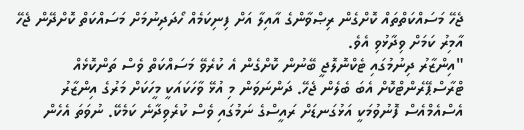ޖެހޭ މަސައްކަތްތައް ކޮށްގެން ރިޞްވާންގެ އާއިލާ އަށް ފިނިކަމެއް ހޯދަދިނުމަށް މަސައްކަތް ކޮށްދޭން ޖެހޭ އާމިރު ކަމަށް ވިދާޅުވި އެވެ.
"އިންޒާރު ދިނުމުގައި ޓެކްނޮލޮޖީ ބޭނުން ކޮށްގެން އެ ކުރެވޭ މަސައްކަތް ވެސް ތަންކޮޅެއް ޓްރާސްޕޭރެންޓްކޮށް އެބަ ބެލެން ޖެހޭ. ދަންނަވަން މި އުޅޭ ވާހަކައަކީ މީހަކަށް މަރުގެ އިންޒާރު އެސްއެމްއެސް ފޮނުވުމަކީ އަޅުގަނޑަށް ރައީސްގެ ނަމުގައި ވެސް ކުރެވިދާނެ ކަމެކޭ. ނުވަތަ އެހެން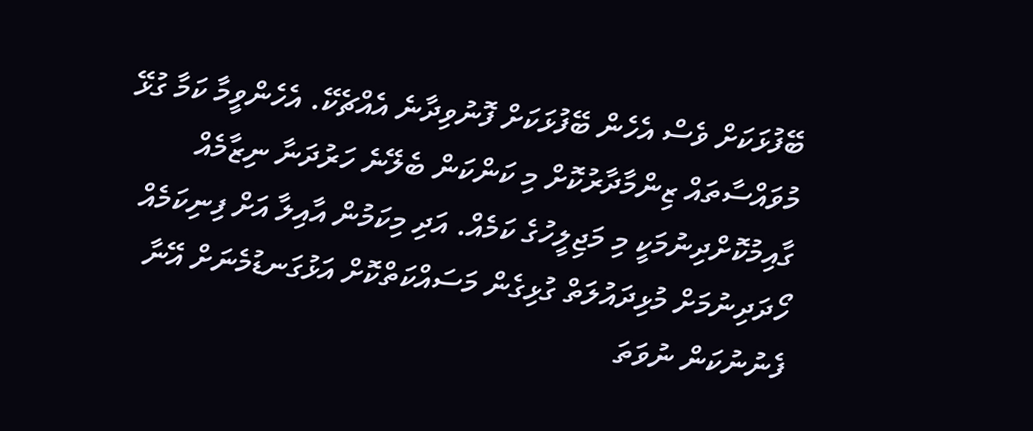ބޭފުޅަކަށް ވެސް އެހެން ބޭފުޅަކަށް ފޮނުވިދާނެ އެއްޗެކޭ. އެހެންވީމާ ކަމާ ގުޅޭ މުވައްސާތައް ޒިންމާދާރުކޮށް މި ކަންކަން ބެލޭނެ ހަރުދަނާ ނިޒާމެއް ގާއިމުކޮށްދިނުމަކީ މި މަޖިލީހުގެ ކަމެއް. އަދި މިކަމުން އާއިލާ އަށް ފިނިކަމެއް ހޯދަދިނުމަށް މުޅިދައުލަތް ގުޅިގެން މަސައްކަތްކޮށް އަޅުގަނޑުމެނަށް އޭނާ ފެނުނުކަން ނުވަތަ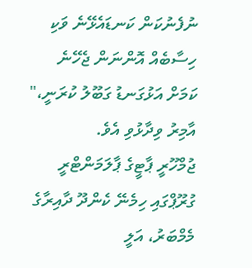ނުފެނުކަން ކަނޑައެޅޭނެ ވަކި ހިސާބެއް އޮންނަން ޖެހޭނެ ކަމަށް އަޅުގަނޑު ގަބޫލު ކުރަނީ،" އާމިރު ވިދާޅުވި އެވެ.
ޖުމްހޫރީ ޕާޓީގެ ޕާލަމަންޓްރީ ގުރޫޕްގައި ހިމެނޭ ކެންދޫ ދާއިރާގެ މެމްބަރު، އަލީ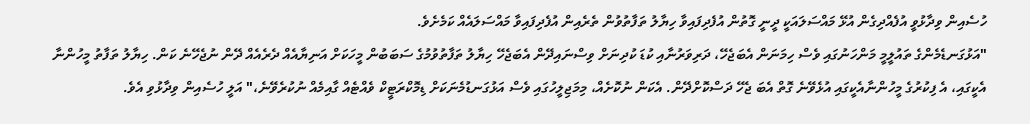ހުސެއިން ވިދާޅުވީ އުފެއްދިގެން އުޅޭ މައްސަލައަކީ ދީނީ ގޮތުން އުފެދިފައިވާ ހިޔާލު ތަފާތުވުން ތެރެއިން އުފެދިފައިވާ މައްސަލައެއް ކަމެށެވެ.
"އަޅުގަނޑެމެންގެ ތައުލީމީ މަންހަނުގައި ވެސް ހިމަނަން އެބަޖެހޭ، ދަރިވަރުނާއި ކުޑަ ކުދިނަށް ވިސްނައިދޭން އެބަޖެހޭ ހިޔާލު ތަފާތުވުމުގެ ސަބަބުން މީހަކަށް އަނިޔާއެއް ދެރެއެއް ދޭން ނުޖެހޭނެ ކަން. ހިޔާލު ތަފާތު މީހުންނާ އެކީގައި، އެ ފިކުރުގެ މީހުންނާއެކީގައި އުޅެވޭނެ ގޮތް އެބަ ޖެހޭ ދަސްކޮށްދޭން. އެކަން ނުކޮށެއް، މިމަޖިލީހުގައި ވެސް އަޅުގަނޑުމެނަކަށް ޑިމޮކްރަޓީކް ވެއްޓެއް ގާއިމެއް ނުކުރެވޭނެ،" އަލީ ހުސެއިން ވިދާޅުވި އެވެ.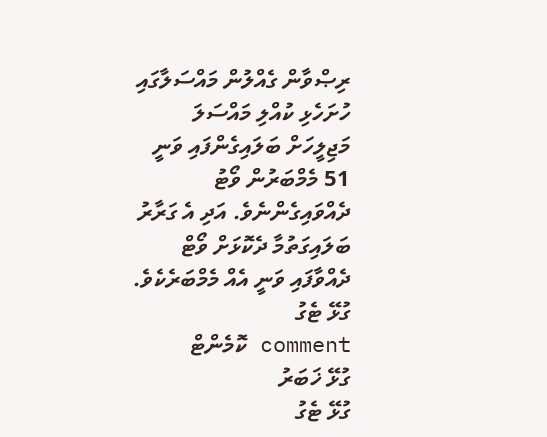ރިޞްވާން ގެއްލުން މައްސަލާގައި ހުށަހެޅި ކުއްލި މައްސަލަ މަޖިލީހަށް ބަލައިގެންފައި ވަނީ 51 މެމްބަރުން ވޯޓު ދެއްވައިގެންނެވެ. އަދި އެ ގަރާރު ބަލައިގަތުމާ ދެކޮޅަށް ވޯޓް ދެއްވާފައި ވަނީ އެއް މެމްބަރެކެވެ.
ގުޅޭ ޓެގު
comment ކޮމެންޓް
ގުޅޭ ޚަބަރު
ގުޅޭ ޓެގު